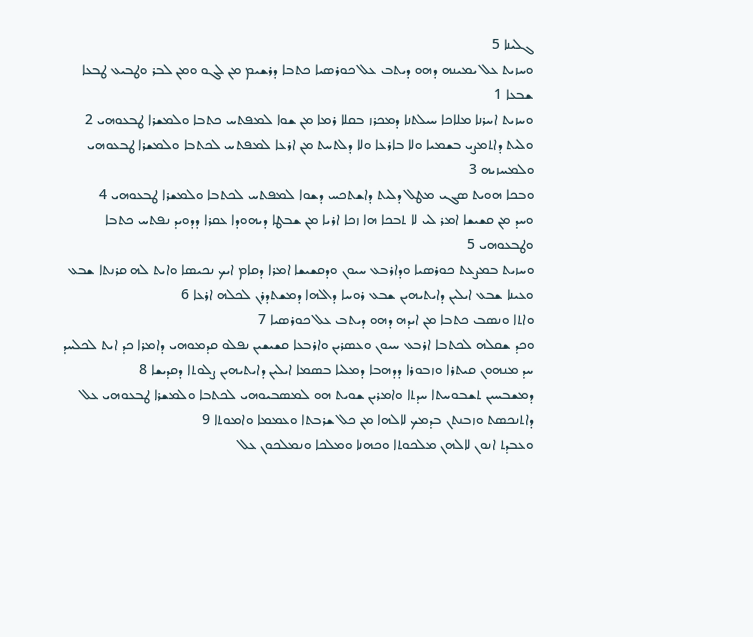ܓܠܝܢܐ 5
ܘܚܙܝܬ ܥܠ ܝܡܝܢܗ ܕܗܘ ܕܝܬܒ ܥܠ ܟܘܪܤܝܐ ܟܬܒܐ ܕܪܫܝܡ ܡܢ ܠܓܘ ܘܡܢ ܠܒܪ ܘܛܒܝܥ ܛܒܥܐ ܫܒܥܐ 1
ܘܚܙܝܬ ܐܚܪܢܐ ܡܠܐܟܐ ܚܝܠܬܢܐ ܕܡܟܪܙ ܒܩܠܐ ܪܡܐ ܡܢ ܫܘܐ ܠܡܦܬܚ ܟܬܒܐ ܘܠܡܫܪܐ ܛܒܥܘܗܝ 2
ܘܠܝܬ ܕܐܬܡܨܝ ܒܫܡܝܐ ܘܠܐ ܒܐܪܥܐ ܘܠܐ ܕܠܬܚܬ ܡܢ ܐܪܥܐ ܠܡܦܬܚ ܠܟܬܒܐ ܘܠܡܫܪܐ ܛܒܥܘܗܝ ܘܠܡܚܙܝܗ 3
ܘܒܟܐ ܗܘܝܬ ܤܓܝ ܡܛܠ ܕܠܝܬ ܕܐܫܬܟܚ ܕܫܘܐ ܠܡܦܬܚ ܠܟܬܒܐ ܘܠܡܫܪܐ ܛܒܥܘܗܝ 4
ܘܚܕ ܡܢ ܩܫܝܫܐ ܐܡܪ ܠܝ ܠܐ ܬܒܟܐ ܗܐ ܙܟܐ ܐܪܝܐ ܡܢ ܫܒܛܐ ܕܝܗܘܕܐ ܥܩܪܐ ܕܕܘܝܕ ܢܦܬܚ ܟܬܒܐ ܘܛܒܥܘܗܝ 5
ܘܚܙܝܬ ܒܡܨܥܬ ܟܘܪܤܝܐ ܘܕܐܪܒܥ ܚܝܘܢ ܘܕܩܫܝܫܐ ܐܡܪܐ ܕܩܐܡ ܐܝܟ ܢܟܝܤܐ ܘܐܝܬ ܠܗ ܩܪܢܬܐ ܫܒܥ ܘܥܝܢܐ ܫܒܥ ܐܝܠܝܢ ܕܐܝܬܝܗܝܢ ܫܒܥ ܪܘܚܐ ܕܐܠܗܐ ܕܡܫܬܕܪܢ ܠܟܠܗ ܐܪܥܐ 6
ܘܐܬܐ ܘܢܤܒ ܟܬܒܐ ܡܢ ܐܝܕܗ ܕܗܘ ܕܝܬܒ ܥܠ ܟܘܪܤܝܐ 7
ܘܟܕ ܫܩܠܗ ܠܟܬܒܐ ܐܪܒܥ ܚܝܘܢ ܘܥܤܪܝܢ ܘܐܪܒܥܐ ܩܫܝܫܝܢ ܢܦܠܘ ܩܕܡܘܗܝ ܕܐܡܪܐ ܟܕ ܐܝܬ ܠܟܠܚܕ ܚܕ ܡܢܗܘܢ ܩܝܬܪܐ ܘܙܒܘܪܐ ܕܕܗܒܐ ܕܡܠܝܐ ܒܤܡܐ ܐܝܠܝܢ ܕܐܝܬܝܗܝܢ ܨܠܘܬܐ ܕܩܕܝܫܐ 8
ܕܡܫܒܚܝܢ ܬܫܒܘܚܬܐ ܚܕܬܐ ܘܐܡܪܝܢ ܫܘܝܬ ܗܘ ܠܡܤܒܝܘܗܝ ܠܟܬܒܐ ܘܠܡܫܪܐ ܛܒܥܘܗܝ ܥܠ ܕܐܬܢܟܤܬ ܘܙܒܢܬܢ ܒܕܡܟ ܠܐܠܗܐ ܡܢ ܟܠ ܫܪܒܬܐ ܘܥܡܡܐ ܘܐܡܘܬܐ 9
ܘܥܒܕܬ ܐܢܘܢ ܠܐܠܗܢ ܡܠܟܘܬܐ ܘܟܗܢܐ ܘܡܠܟܐ ܘܢܡܠܟܘܢ ܥܠ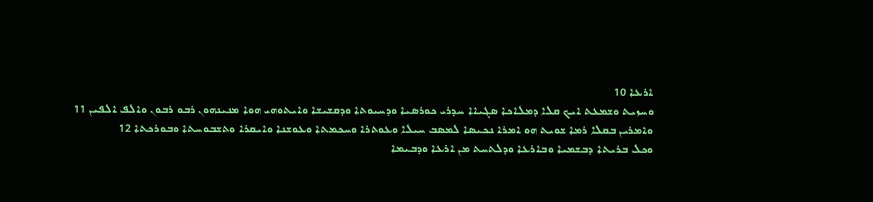ܐܪܥܐ 10
ܘܚܙܝܬ ܘܫܡܥܬ ܐܝܟ ܩܠܐ ܕܡܠܐܟܐ ܤܓܝܐܐ ܚܕܪܝ ܟܘܪܤܝܐ ܘܕܚܝܘܬܐ ܘܕܩܫܝܫܐ ܘܐܝܬܘܗܝ ܗܘܐ ܡܢܝܢܗܘܢ ܪܒܘ ܪܒܘܢ ܘܐܠܦ ܐܠܦܝܢ 11
ܘܐܡܪܝܢ ܒܩܠܐ ܪܡܐ ܫܘܝܬ ܗܘ ܐܡܪܐ ܢܟܝܤܐ ܠܡܤܒ ܚܝܠܐ ܘܥܘܬܪܐ ܘܚܟܡܬܐ ܘܥܘܫܢܐ ܘܐܝܩܪܐ ܘܬܫܒܘܚܬܐ ܘܒܘܪܟܬܐ 12
ܘܟܠ ܒܪܝܬܐ ܕܒܫܡܝܐ ܘܒܐܪܥܐ ܘܕܠܬܚܬ ܡܢ ܐܪܥܐ ܘܕܒܝܡܐ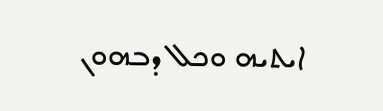ܐܝܬܝܗ ܘܟܠ ܕܒܗܘܢ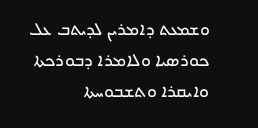ܘܫܡܥܬ ܕܐܡܪܝܢ ܠܕܝܬܒ ܥܠ ܟܘܪܤܝܐ ܘܠܐܡܪܐ ܕܒܘܪܟܬܐ ܘܐܝܩܪܐ ܘܬܫܒܘܚܬܐ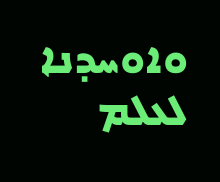ܘܐܘܚܕܢܐ ܠܥܠܡ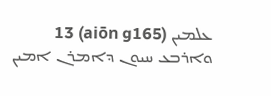ܥܠܡܝܢ (aiōn g165) 13
ܘܐܪܒܥ ܚܝܘܢ ܕܐܡܪܢ ܐܡܝܢ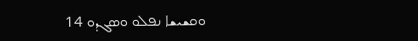ܘܩܫܝܫܐ ܢܦܠܘ ܘܤܓܕܘ 14